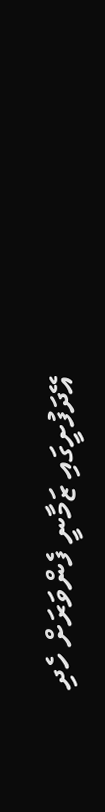އޭދަފުށީގައި ޒަމާނީ ފެންވަރަށް ހެދި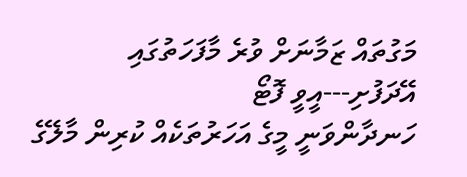މަގުތައް ޒަމާނަށް ވުރެ މާފަހަތުގައި
އޭދަފުށި---އީވީ ފޮޓޯ
ހަނދާންވަނީ މީގެ އަހަރުތަކެއް ކުރިން މާލޭގެ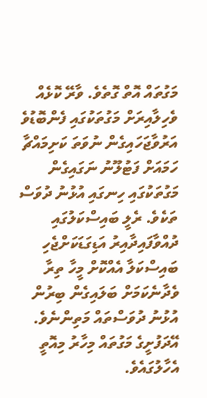މަގުތައް އޮތް ގޮތެވެ. ވާރޭ ކޮޅެއް ވެހިލާއިރަށް މަގުތަކުގައި ފެންބޮޑުވެ އަރުވާޖަހައިގެން ނުވަތަ ކަށިމައްޗާ ހަމައަށް ފަޓުލޫނު ނަގައިގެން މަގުތަކުގައި ހިނގައި އުޅުނު ދުވަސް ތަކެވެ. ރެލީ ބައިސްކަލުގައި ދުއްވާފައިދާއިރު އަޑިގަޑަކަށްޖެހި ބައިސްކަލާ އެއްކޮށް މީހާ ތިރާ ވެދާނެކަމަށް ބަލައިގެން ބިރުން އުޅުނު ދުވަސްތައް މަތިންނެވެ.
އޭދަފުށީގެ މަގުތައް މިހާރު މިއޮތީ އެހާލުގައެވެ.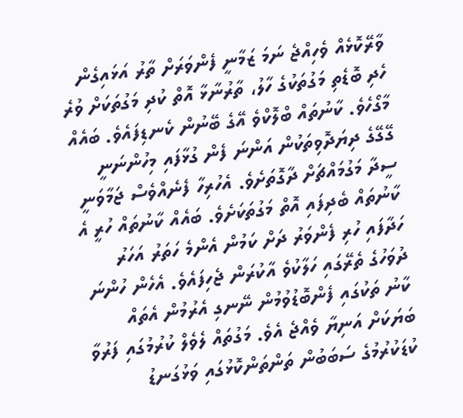ވާރޭކޮޅެއް ވެހިއްޖެ ނަމަ ޒަމާނީ ފެންވަރަށް ތާރު އަޅައިގެން ހެދި ބޮޑެތި މަގުތަކުގެ ހާލު، ތާރުނާޅާ އޮތް ކުދި މަގުތަކަށް ވުރެ މާގޯހެވެ. ކާނުތައް ބްލޮކްވެ އޭގެ ބޭނުން ކެނޑިފައެވެ. ބައެއް ގޭގޭގެ ދިޔަދޮވިތަކުން އަންނަ ފެން ގުޅާފައި މިހުންނަނީ ސީދާ މަގުމައްޗަށް ދާގޮތަށެވެ. އެހުރިހާ ފެނެއްވެސް ޖަމާވަނީ ކާނުތައް ބެދިފައި އޮތް މަގުތަކަށެވެ. ބައެއް ކާނުތައް ހުރީ އެ ހަދާފައި ހުރި ފެންވަރު ދަށް ކަމުން އެންމެ ހަތަރު އަހަރު ދުވަހުގެ ތެރޭގައި ހަލާކުވެ އާކުރަން ޖެހިފައެވެ. އެހެން ހުންނަ ކާނު ތަކުގައި ފެންބޮޑުވުމުން ނޭނގި އެރުމުން އެތައް ބަޔަކަށް އަނިޔާ ވެއްޖެ އެވެ. މަގުތައް ލެވެލް ކުރުމުގައި ފަރުވާ ކުޑަކުރުމުގެ ސަބަބުން ތަންތަންކޮޅުގައި ވަޅުގަނޑު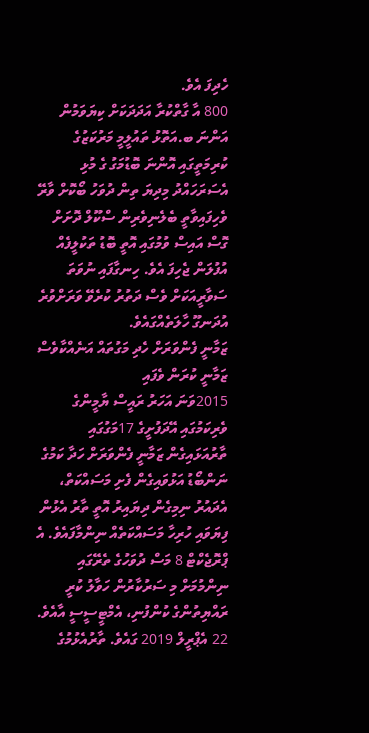ހެދިފަ އެވެ.
800 އާ ގާތްކުރާ އަދަދަކަށް ކިޔަވަމުން އަންނަ ބ.އަތޮޅު ތައުލީމީ މަރުކަޒުގެ ކުރިމަތީގައި އޮންނަ ބޮޑުމަގު ގެ މުޅި އެސަރަހައްދު މިދިޔަ ތިން ދުވަހު ބޯކޮށް ވާރޭ ވެހިފައިވާތީ ބެލެނިވެރިން ސްކޫލް ދޮށަށް ގޮސް އައިސް ވުމުގައި އޮތީ ބޮޑު ތަކުލީފެއް އުފުލަން ޖެހިފަ އެވެ. ހިނގާފައި ނުވަތަ ސަވާރީއަކަށް ވެސް ދަތުރު ކުރެވޭ ވަރަށްވުރެ އުދަނގޫ ހާލަތެއްގައެވެ.
ޒަމާނީ ފެންވަރަށް ހެދި މަގުތައް އަނެއްކާވެސް ޒަމާނީ ކުރަން ވެފައި
2015ވަނަ އަހަރު ރައީސް ޔާމީންގެ ވެރިކަމުގައި އޭދަފުށީގެ 17މަގުގައި ތާރުއަޅައިގެން ޒަމާނީ ފެންވަރަށް ހަދާ ކަމުގެ ނަންބޯޑު އަޅުވައިގެން ފެށި މަސައްކަތް، އެދައުރު ނިމިގެން ދިޔައިރު އޮތީ ތާރު އެޅުން ފިޔަވައި ހުރިހާ މަސައްކަތެއް ނިންމާފައެވެ. އެ ޕްރޮޖެކްޓް 8 މަސް ދުވަހުގެ ތެރޭގައި ނިންމުމަށް މި ސަރުކާރުން ހަވާލު ކުރީ ރައްޔިތުންގެ ކުންފުނި، އެމްޓީސީސީ އާއެވެ. 22 އެޕްރީލް 2019 ގައެވެ. ތާރުއެޅުމުގެ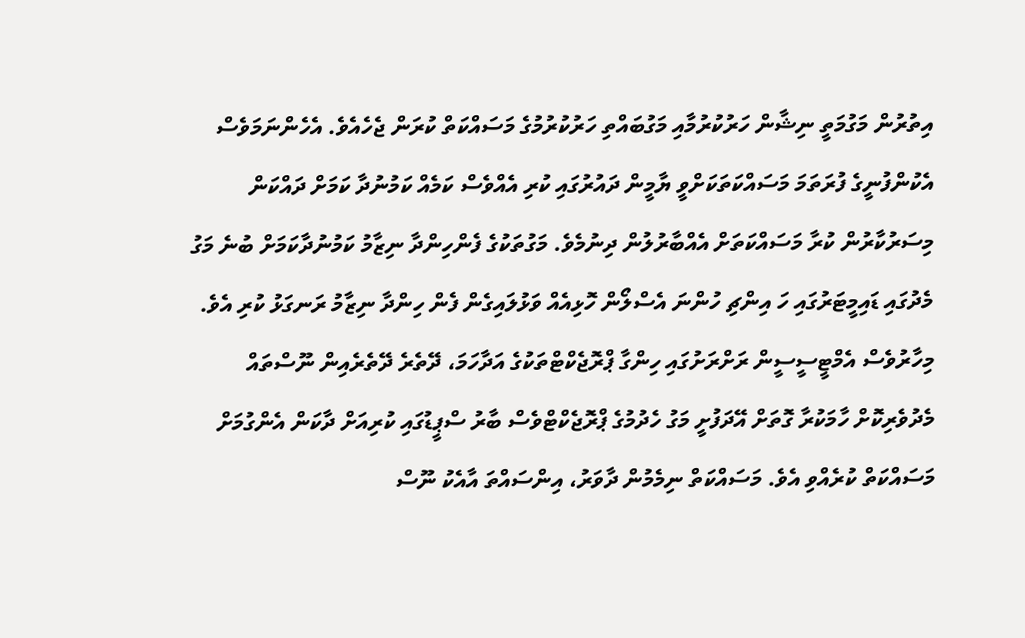އިތުރުން މަގުމަތީ ނިޝާން ހަރުކުރުމާއި މަގުބައްތި ހަރުކުރުމުގެ މަސައްކަތް ކުރަން ޖެހެއެވެ. އެހެންނަމަވެސް އެކުންފުނީގެ ފުރަތަމަ މަސައްކަތަކަށްވީ ޔާމީން ދައުރުގައި ކުރި އެއްވެސް ކަމެއް ކަމުނުދާ ކަމަށް ދައްކަން މިސަރުކާރުން ކުރާ މަސައްކަތަށް އެއްބާރުލުން ދިނުމެވެ. މަގުތަކުގެ ފެންހިންދާ ނިޒާމު ކަމުނުދާކަމަށް ބުނެ މަގު މެދުގައި ޑައިމީޓަރުގައި ހަ އިންޗި ހުންނަ އެސްލޯން ހޮޅިއެއް ވަޅުލައިގެން ފެން ހިންދާ ނިޒާމު ރަނގަޅު ކުރި އެވެ.
މިހާރުވެސް އެމްޓީސީސީން ރަށްރަށުގައި ހިންގާ ޕްރޮޖެކްޓްތަކުގެ އަދާހަމަ، ދޭތެރެ ދޭތެރެއިން ނޫސްތައް މެދުވެރިކޮށް ހާމަކުރާ ގޮތަށް އޭދަފުށީ މަގު ހެދުމުގެ ޕްރޮޖެކްޓްވެސް ބާރު ސްޕީޑުގައި ކުރިއަށް ދާކަން އެންގުމަށް މަސައްކަތް ކުރެއްވި އެވެ. މަސައްކަތް ނިމެމުން ދާވަރު، އިންސައްތަ އާއެކު ނޫސް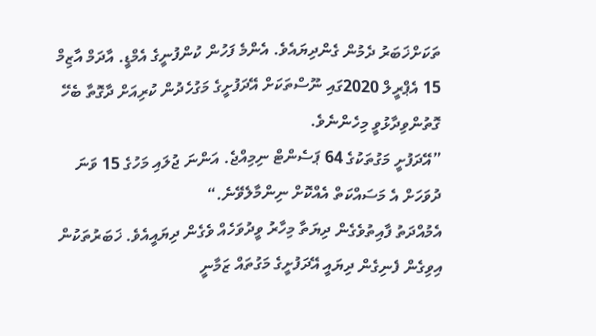ތަކަށްޚަބަރު ދެމުން ގެންދިޔައެވެ. އެންމެ ފަހުން ކުންފުނީގެ އެމްޑީ. އާދަމް އާޒިމް 15 އެޕްރީލް 2020ގައި ނޫސްތަކަށް އޭދަފުށީގެ މަގުހެދުން ކުރިއަށް ދާގޮތާ ބެހޭ ގޮތުންވިދާޅުވީ މިހެންނެވެ.
”އޭދަފުށީ މަގުތަކުގެ 64 ޕަސެންޓް ނިމިއްޖެ. އަންނަ ޖުލައި މަހުގެ 15 ވަނަ ދުވަހަށް އެ މަސައްކަތް އެއްކޮށް ނިންމާލެވޭނެ.“
އެމުއްދަތު ފާއިތުވެގެން ދިޔަތާ މިހާރު ވީދުވަހެއް ވެގެން ދިޔައީއެވެ. ޚަބަރުތަކުން އިވިގެން ފެނިގެން ދިޔައީ އޭދަފުށީގެ މަގުތައް ޒަމާނީ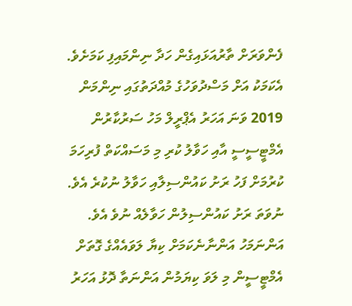ފެންވަރަށް ތާރުއަޅައިގެން ހަދާ ނިންމައިފި ކަމަށެވެ. އެކަމަކު އަށް މަސްދުވަހުގެ މުއްދަތުގައި ނިންމަން 2019 ވަނަ އަހަރު އެޕްރީލް މަހު ސަރުކާރުން އެމްޓީސީސީ އާއި ހަވާލު ކުރި މި މަސައްކަތް ފުރިހަމަ ކުރުމަށް ފަހު ރަށު ކައުންސިލާއި ހަވާލު ނުކުރެ އެވެ. ނުވަތަ ރަށު ކައުންސިލުން ހަވާލެއް ނުވެ އެވެ. އަންނަމަހު އަންނާނެކަމަށް ކިޔާ ލަވައެއްގެ ގޮތަށް އެމްޓީސީން މި ލަވަ ކިޔަމުން އަންނަތާ ދޮޅު އަހަރު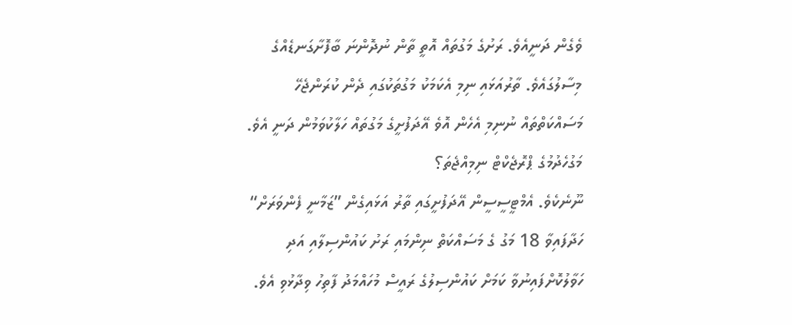ވެގެން ދަނީއެވެ. ރަށުގެ މަގުތައް އޮތީ ތާން ނުދޮންނަ ބާފޮށާގަނޑެއްގެ މިސާލުގައެވެ. ތާރުއަޅައި ނިމި އެކަމަކު މަގުތަކުގައި ދެން ކުރަންޖެހޭ މަސައްކަތްތައް ނުނިމި އެހެން އޮވެ އޭދަފުށީގެ މަގުތައް ހަލާކުވަމުން ދަނީ އެވެ.
މަގުހެދުމުގެ ޕްރޮޖެކްޓް ނިމިއްޖެތަ؟
ނޫނެކެވެ. އެމްޓީސީސީން އޭދަފުށީގައި ތާރު އަޅައިގެން ”ޒަމާނީ ފެންވަރަށް“ ހަދާފައިވާ 18 މަގު ގެ މަސައްކަތް ނިންމައި ރަށު ކައުންސިލާއި އަދި ހަވާލުކޮށްފައިނުވާ ކަމަށް ކައުންސިލުގެ ރައީސް މުހައްމަދު ފާތިހު ވިދާޅުވި އެވެ.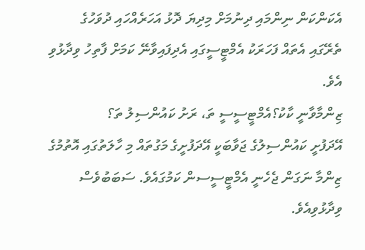އެކަންކަން ނިންމައި ދިނުމަށް މިދިޔަ ދޮޅު އަހަރެއްހައި ދުވަހުގެ ތެރޭގައި އެތައް ފަހަރަކު އެމްޓީސީގައި އެދިފައިވާނޭ ކަމަށް ފާތިހު ވިދާޅުވި އެވެ.
ޒިންމާވާނީ ކާކު؟އެމްޓީސީސީ ތަ، ރަށު ކައުންސިލު ތަ؟
އޭދަފުށީ ކައުންސިލުގެ ޖަވާބަކީ އޭދަފުށީގެ މަގުތައް މި ހާލަތުގައި އޮތުމުގެ ޒިންމާ ނަގަން ޖެހެނީ އެމްޓީސީސން ކަމުގައެވެ. ސަބަބުވެސް ވިދާޅުވިއެވެ.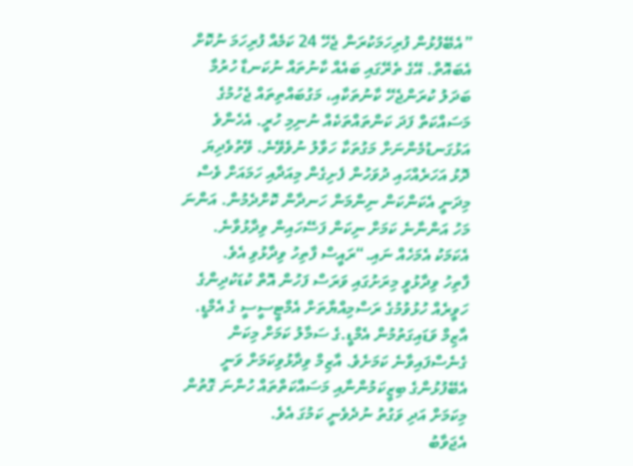”އެބޭފުޅުން ފުރިހަމަކުރަން ޖެހޭ 24 ކަމެއް ފުރިހަމަ ނުކޮށް އެބައޮތް. އޭގެ ތެރޭގައި ބައެއް ކާނުތައް ނުކަނޑާ ހުރުމާ ބަދަލު ކުރަންޖެހޭ ކާނުތަކާއި، މަގުބައްތިތައް ޖެހުމުގެ މަސައްކަތް ފަދަ ކަންތައްތަކެއް ނުނިމި ހުރީ. އެހެންވެ އަޅުގަނޑުމެންނަށް މަގުތަކާ ހަވާލު ނުވެވޭނެ. ވޭތުވެދިޔަ ދޮޅު އަހަރެއްހައި ދުވަހުން ފެށިގެން މިއަދާއި ހަމައަށް ވެސް މިދަނީ އެކަންކަން ނިންމަން ހަނދާން ކޮށްދެމުން. އަންނަ މަހު އަންނާނެ ކަމަށް ނިކަން ފަސޭހައިން ވިދާޅުވާނެ. އެކަމަކު އެމަހެއް ނައި.“ރައީސް ފާތިހު ވިދާޅުވި އެވެ.
ފާތިހު ވިދާޅުވީ މިރަށުގައި ވަރަސް ފަހުން އޮތް ކުޑަކުދިންގެ ހަވީރެއް ހުޅުވުމުގެ ރަސްމިއްޔާތަށް އެމްޓީސީސީ ގެ އެމްޑީ. އާޒިމް ވަޑައިގަތުމުން އެމްޑީ.ގެ ސަމާލު ކަމަށް މިކަން ގެނެސްފައިވާނެ ކަމަށެވެ. އާޒިމް ވިދާޅުވިކަމަށް ވަނީ އެބޭފުޅުންގެ ބިޒީކަމުންނާއި މަސައްކަތްތައް ހުންނަ ގޮތުން މިކަމަށް އަދި ވަގުތު ނުދެވެނީ ކަމުގަ އެވެ.
އެޖަވާބު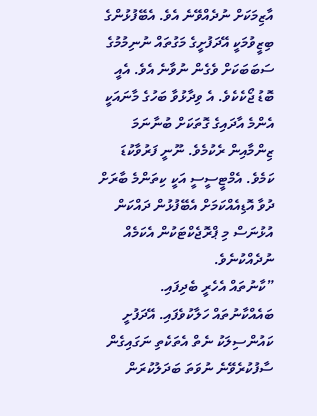އާޒިމަކަށް ނުދެއްވޭނެ އެވެ. އެބޭފުޅުންގެ ބިޒީވުމަކީ އޭދަފުށީގެ މަގުތައް ނުނިމުމުގެ ސަބަބަކަށް ވެގެން ނުވާނެ އެވެ. އެއީ ބޮޑު ޖޯކެކެވެ. އެ ވިދާޅުވާ ބަހުގެ މާނައަކީ އެންމެ އާދައިގެ ގޮތަކަށް ބުނާނަމަ ޒިންމާއިން ރެކުމެވެ. ނޫނީ ފަރުވާކުޑަ ކަމެވެ. އެމްޓީސީސީ އަކީ ކިތަންމެ ބާރަށް ދުވާ އޮޑިއެއްކަމަށް އެބޭފުޅުން ދައްކަން އުޅުނަސް މި ޕްރޮޖެކްޓަކުން އެކަމެއް ނުދެއްކުނެވެ.
”ކާނުތައް އެހެރީ ބެދިފައި. ބައެއްކާނުތައް ހަލާކުވެފައި. އޭދަފުށީ ކައުންސިލަކު ނެތް އެތަކެތި ނަގައިގެން ސާފުކުރެވޭނެ ނުވަތަ ބަދަލުކުރަން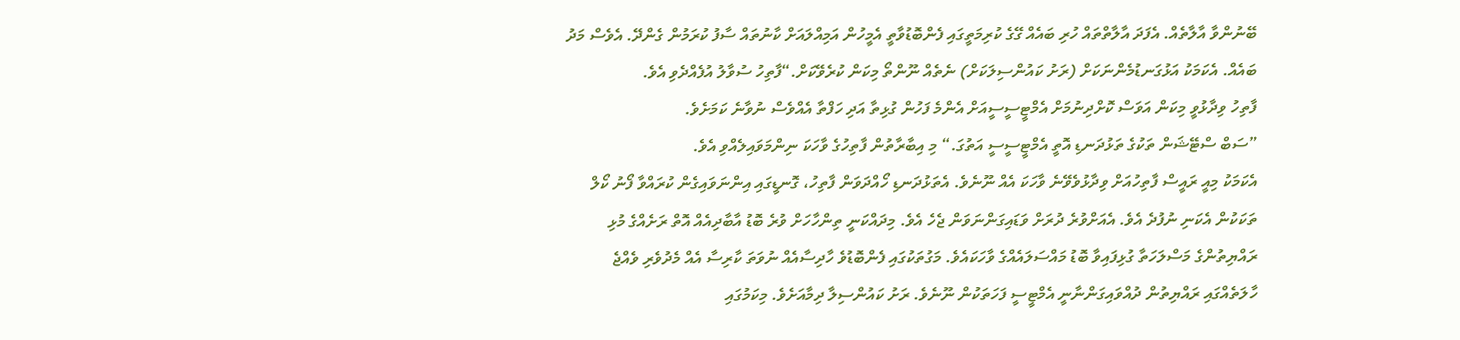ބޭނުންވާ އާލާތެއް. އެފަދަ އާލާތްތައް ހުރި ބައެއް ގޭގެ ކުރިމަތީގައި ފެންބޮޑުވާތީ އެމީހުން އަމިއްލައަށް ކާނުތައް ސާފު ކުރަމުން ގެންދޭ. އެވެސް މަދު ބައެއް. އެކަމަކު އަޅުގަނޑުމެންނަކަށް (ރަށު ކައުންސިލަކަށް) ނެތެއް ނޫންތޯ މިކަން ކުރެވޭކަށް.“ފާތިހު ސުވާލު އުފެއްދެވި އެވެ.
ފާތިހު ވިދާޅުވީ މިކަން އަވަސް ކޮށްދިނުމަށް އެމްޓީސީސީއަށް އެންމެ ފަހުން ގުޅިތާ އަދި ހަފްތާ އެއްވެސް ނުވާނެ ކަމަށެވެ.
”ސަބް ސްޓޭޝަން ތަކުގެ ތަޅުދަނޑި އޮތީ އެމްޓީސީސީ އަތުގަ.“ މި އިބާރާތުން ފާތިހުގެ ވާހަކަ ނިންމަވައިލެއްވި އެވެ.
އެކަމަކު މިއީ ރައީސް ފާތިހުއަށް ވިދާޅުވެވޭނެ ވާހަކަ އެއް ނޫނެވެ. އެތަޅުދަނޑި ހޯއްދަވަން ފާތިހު، ގޮނޑީގައި އިންނަވައިގެން ކުރައްވާ ފޯނު ކޯލް ތަކަކުން އެކަނި ނުފުދެ އެވެ. އެއަށްވުރެ ދުރަށް ވަޑައިގަންނަވަން ޖެހެ އެވެ. މިދައްކަނީ ތިންހާހަށް ވުރެ ބޮޑު އާބާދިއެއް އޮތް ރަށެއްގެ މުޅި ރައްޔިތުންގެ މަސްލަހަތާ ގުޅިފައިވާ ބޮޑު މައްސަލައެއްގެ ވާހަކައެވެ. މަގުތަކުގައި ފެންބޮޑުވެ ހާދިސާއެއް ނުވަތަ ކާރިސާ އެއް މެދުވެރި ވެއްޖެ ހާލަތެއްގައި ރައްޔިތުން ދުއްވައިގަންނާނީ އެމްޓީސީ ފަހަތަކުން ނޫނެވެ. ރަށު ކައުންސިލާ ދިމާއަށެވެ. މިކަމުގައި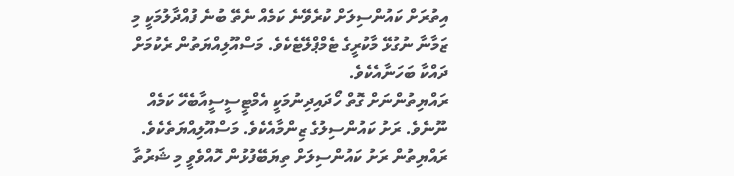އިތުރަށް ކައުންސިލަށް ކުރެވޭނެ ކަމެއް ނެތޭ ބުނެ ފުއްދާލުމަކީ މި ޒަމާނާ ނުގުޅޭ މާކުރީގެ ޓެމްޕްލޭޓެކެވެ. މަސްއޫލިއްޔަތުން ރެކުމަށް ދައްކާ ބަހަނާއެކެވެ.
ރައްޔިތުންނަށް ގޮތް ހޯދައިދިނުމަކީ އެމްޓީސީސީއާބެހޭ ކަމެއް ނޫނެވެ. ރަށު ކައުންސިލުގެ ޒިންމާއެކެވެ. މަސްއޫލިއްޔަތެކެވެ. ރައްޔިތުން ރަށު ކައުންސިލަށް ތިޔަބޭފުޅުން ހޮއްވެވީ މި ޝަރުތާ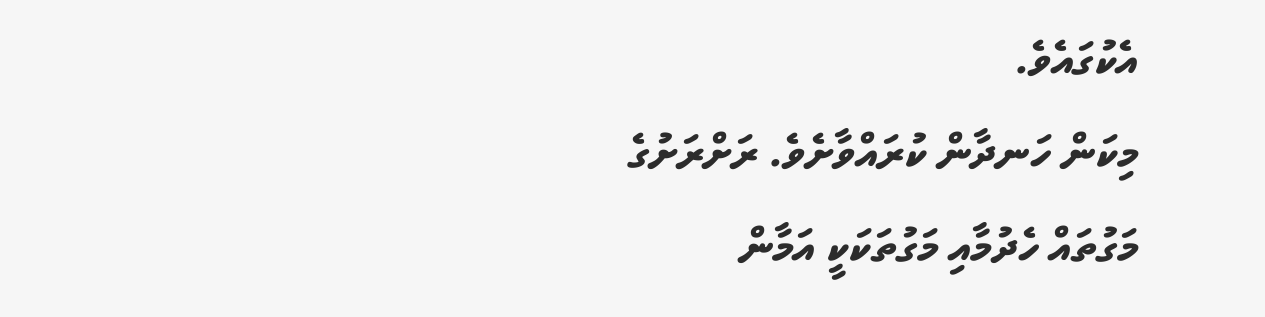އެކުގައެވެ.
މިކަން ހަނދާން ކުރައްވާށެވެ. ރަށްރަށުގެ މަގުތައް ހެދުމާއި މަގުތަކަކީ އަމާން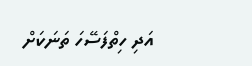އަދި ހިތްފަސޭހަ ތަނަކަށް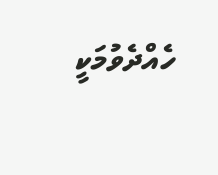ހެއްދެވުމަކީ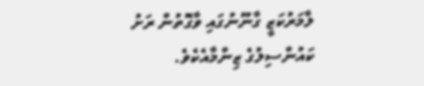ލާމަރުކަޒީ ގާނޫނުގައި ވާގޮތުން ރަށު ކައުންސިލުގެ ޒިންމާއެކެވެ.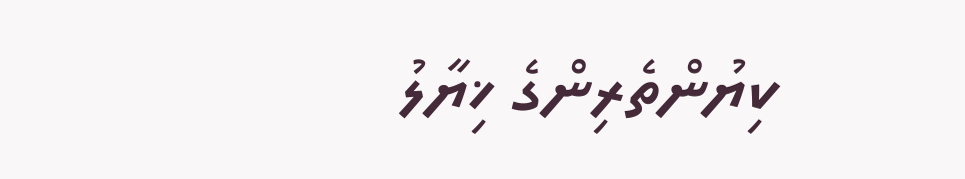ކިޔުންތެރިންގެ ޚިޔާލު